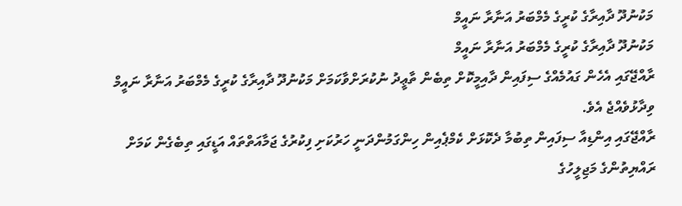މަކުނުދޫ ދާއިރާގެ ކުރީގެ މެމްބަރު އަނާރާ ނައީމް
މަކުނުދޫ ދާއިރާގެ ކުރީގެ މެމްބަރު އަނާރާ ނައީމް
ރާއްޖޭގައި އެހެން ގައުމެއްގެ ސިފައިން ދާއިމީކޮށް ތިބެން ތާޢީދު ނުކުރަށްވާކަމަށް މަކުނުދޫ ދާއިރާގެ ކުރީގެ މެމްބަރު އަނާރާ ނައީމް ވިދާޅުވެއްޖެ އެވެ.
ރާއްޖޭގައި އިންޑިއާ ސިފައިން ތިބުމާ ދެކޮޅަށް ކެމްޕެއިން ހިންގަމުންދަނީ ހަރުކަށި ފިކުރުގެ ޖަމާއަތްތައް އަޑީގައި ތިބެގެން ކަމަށް ރައްޔިތުންގެ މަޖިލީހުގެ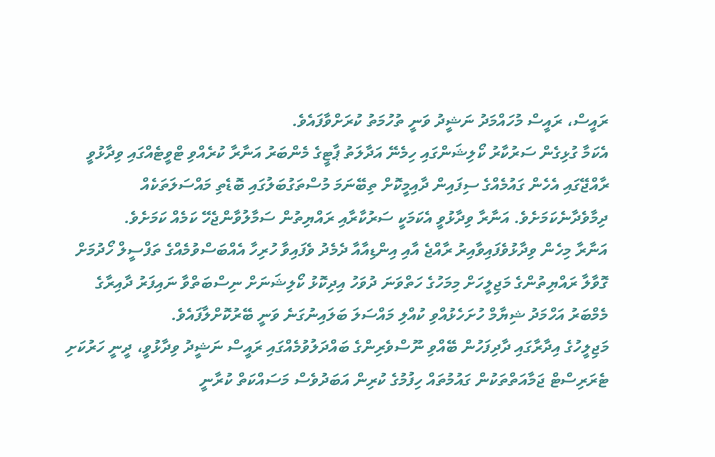ރައީސް، ރައީސް މުހައްމަދު ނަޝީދު ވަނީ ތުހުމަތު ކުރަށްވާފައެވެ.
އެކަމާ ގުޅިގެން ސަރުކާރު ކޯލިޝަންގައި ހިމެނޭ އަދާލަތު ޕާޓީގެ މެންބަރު އަނާރާ ކުރެއްވި ޓްވީޓެއްގައި ވިދާޅުވީ ރާއްޖޭގައި އެހެން ގައުމެއްގެ ސިފައިން ދާއިމީކޮށް ތިބޭނަމަ މުސްތަގުބަލުގައި ބޮޑެތި މައްސަލަތަކެއް ދިމާވެދާނެކަމަށެވެ. އަނާރާ ވިދާޅުވީ އެކަމަކީ ސަރުކާރާއި ރައްޔިތުން ސަމާލުވާންޖެހޭ ކަމެއް ކަމަށެވެ.
އަނާރާ މިހެން ވިދާޅުވެފައިވާއިރު ރާއްޖެ އާއި އިންޑިއާއާ ދެމެދު ވެފައިވާ ހުރިހާ އެއްބަސްވުމެއްގެ ތަފްސީލް ހޯދުމަށް ގޮވާލާ ރައްޔިތުންގެ މަޖިލީހަށް މިމަހުގެ ހަތްވަނަ ދުވަހު އިދިކޮޅު ކޯލިޝަނަށް ނިސްބަތްވާ ނައިފަރު ދާއިރާގެ މެމްބަރު އަހްމަދު ޝިޔާމް ހުށަހެޅުއްވި ކުއްލި މައްސަލަ ބަލައިނުގަނެ ވަނީ ބޭރުކޮށްލާފައެވެ.
މަޖިލީހުގެ އިދާރާގައި ދާދިފަހުން ބޭއްވި ނޫސްވެރިންގެ ބައްދަލުވުމެއްގައި ރައީސް ނަޝީދު ވިދާޅުވީ، ދީނީ ހަރުކަށި ޓެރަރިސްޓް ޖަމާއަތްތަކުން ގައުމުތައް ހިފުމުގެ ކުރިން އަބަދުވެސް މަސައްކަތް ކުރާނީ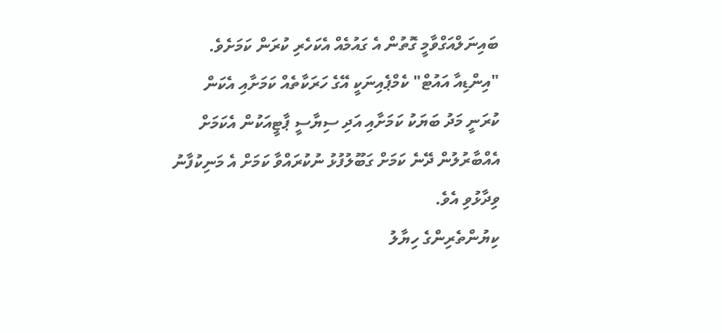ބައިނަލްއަގްވާމީ ގޮތުން އެ ގައުމެއް އެކަހެރި ކުރަން ކަމަށެވެ. "އިންޑިއާ އައުޓް" ކެމްޕެއިނަކީ އޭގެ ހަރަކާތެއް ކަމަށާއި އެކަން ކުރަނީ މަދު ބަޔަކު ކަމަށާއި އަދި ސިޔާސީ ޕާޓީއަކުން އެކަމަށް އެއްބާރުލުން ދޭނެ ކަމަށް ގަބޫލުފުޅު ނުކުރައްވާ ކަމަށް އެ މަނިކުފާނު ވިދާޅުވި އެވެ.
ކިޔުންތެރިންގެ ހިޔާލު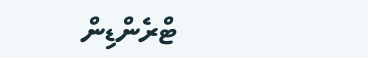ޓްރެންޑިން